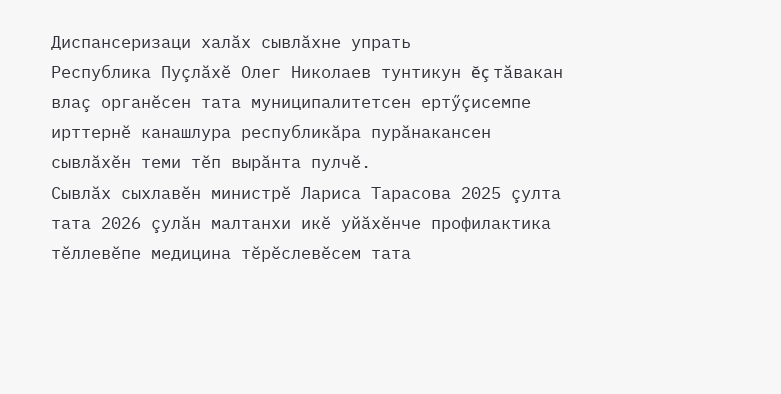Диспансеризаци халăх сывлăхне упрать
Республика Пуçлăхĕ Олег Николаев тунтикун ĕç тăвакан влаç органĕсен тата муниципалитетсен ертӳçисемпе ирттернĕ канашлура республикăра пурăнакансен сывлăхĕн теми тĕп вырăнта пулчĕ.
Сывлăх сыхлавĕн министрĕ Лариса Тарасова 2025 çулта тата 2026 çулăн малтанхи икĕ уйăхĕнче профилактика тĕллевĕпе медицина тĕрĕслевĕсем тата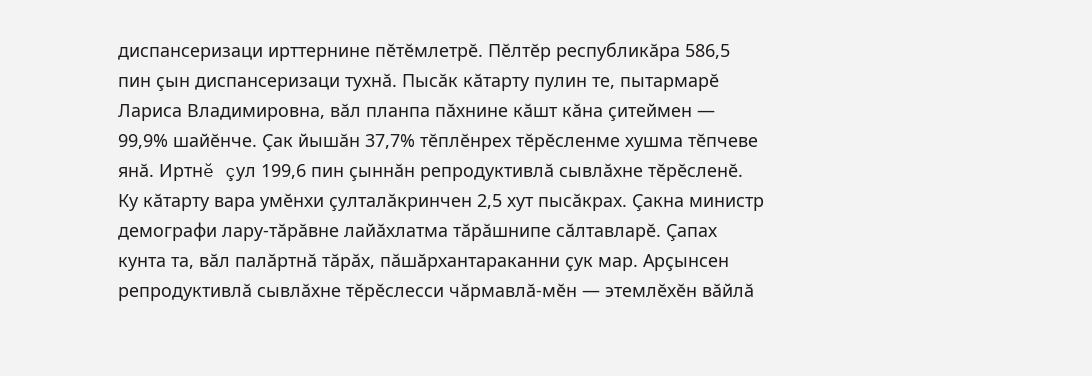диспансеризаци ирттернине пĕтĕмлетрĕ. Пĕлтĕр республикăра 586,5 пин çын диспансеризаци тухнă. Пысăк кăтарту пулин те, пытармарĕ Лариса Владимировна, вăл планпа пăхнине кăшт кăна çитеймен — 99,9% шайĕнче. Çак йышăн 37,7% тĕплĕнрех тĕрĕсленме хушма тĕпчеве янă. Иртнĕ çул 199,6 пин çыннăн репродуктивлă сывлăхне тĕрĕсленĕ. Ку кăтарту вара умĕнхи çулталăкринчен 2,5 хут пысăкрах. Çакна министр демографи лару-тăрăвне лайăхлатма тăрăшнипе сăлтавларĕ. Çапах кунта та, вăл палăртнă тăрăх, пăшăрхантараканни çук мар. Арçынсен репродуктивлă сывлăхне тĕрĕслесси чăрмавлă-мĕн — этемлĕхĕн вăйлă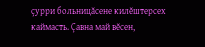çурри больницăсене килĕштерсех каймасть. Çавна май вĕсен,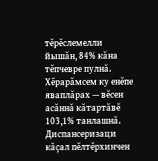тĕрĕслемелли йышăн, 84% кăна тĕпчевре пулнă. Хĕрарăмсем ку енĕпе яваплăрах — вĕсен асăннă кăтартăвĕ 103,1% танлашнă.
Диспансеризаци кăçал пĕлтĕрхинчен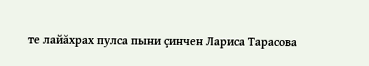те лайăхрах пулса пыни çинчен Лариса Тарасова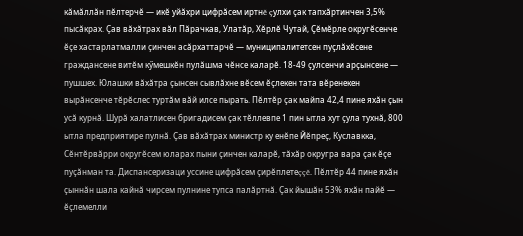кăмăллăн пĕлтерчĕ — икĕ уйăхри цифрăсем иртнĕ çулхи çак тапхăртинчен 3,5% пысăкрах. Çав вăхăтрах вăл Пăрачкав, Улатăр, Хĕрлĕ Чутай, Çĕмĕрле округĕсенче ĕçе хастарлатмалли çинчен асăрхаттарчĕ — муниципалитетсен пуçлăхĕсене граждансене витĕм кӳмешкĕн пулăшма чĕнсе каларĕ. 18-49 çулсенчи арçынсене — пушшех. Юлашки вăхăтра çынсен сывлăхне вĕсем ĕçлекен тата вĕренекен вырăнсенче тĕрĕслес туртăм вăй илсе пырать. Пĕлтĕр çак майпа 42,4 пине яхăн çын усă курнă. Шурă халатлисен бригадисем çак тĕллевпе 1 пин ытла хут çула тухнă, 800 ытла предприятире пулнă. Çав вăхăтрах министр ку енĕпе Йĕпреç, Куславкка, Сĕнтĕрвăрри округĕсем юларах пыни çинчен каларĕ, тăхăр округра вара çак ĕçе пуçăнман та. Диспансеризаци уссине цифрăсем çирĕплетеççĕ. Пĕлтĕр 44 пине яхăн çыннăн шала кайнă чирсем пулнине тупса палăртнă. Çак йышăн 53% яхăн пайĕ — ĕçлемелли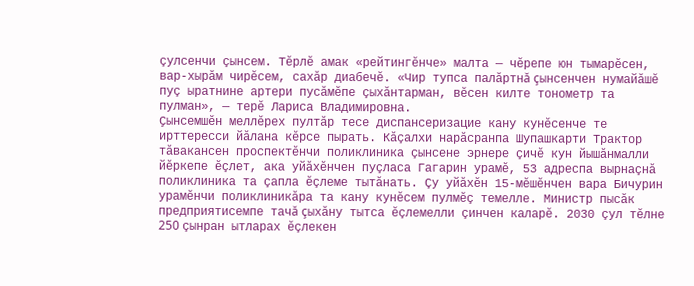çулсенчи çынсем. Тĕрлĕ амак «рейтингĕнче» малта — чĕрепе юн тымарĕсен, вар-хырăм чирĕсем, сахăр диабечĕ. «Чир тупса палăртнă çынсенчен нумайăшĕ пуç ыратнине артери пусăмĕпе çыхăнтарман, вĕсен килте тонометр та пулман», — терĕ Лариса Владимировна.
Ҫынсемшĕн меллĕрех пултăр тесе диспансеризацие кану кунĕсенче те ирттересси йăлана кĕрсе пырать. Кăçалхи нарăсранпа Шупашкарти Трактор тăвакансен проспектĕнчи поликлиника çынсене эрнере çичĕ кун йышăнмалли йĕркепе ĕçлет, ака уйăхĕнчен пуçласа Гагарин урамĕ, 53 адреспа вырнаçнă поликлиника та çапла ĕçлеме тытăнать. Çу уйăхĕн 15-мĕшĕнчен вара Бичурин урамĕнчи поликлиникăра та кану кунĕсем пулмĕç темелле. Министр пысăк предприятисемпе тачă çыхăну тытса ĕçлемелли çинчен каларĕ. 2030 çул тĕлне 250 çынран ытларах ĕçлекен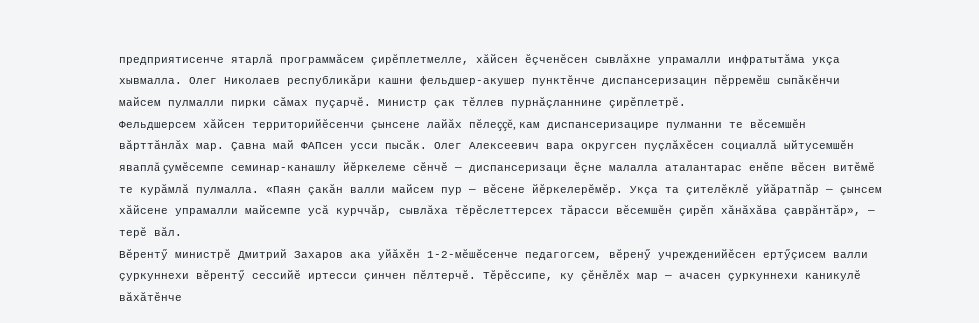предприятисенче ятарлă программăсем çирĕплетмелле, хăйсен ĕçченĕсен сывлăхне упрамалли инфратытăма укçа хывмалла. Олег Николаев республикăри кашни фельдшер-акушер пунктĕнче диспансеризацин пĕрремĕш сыпăкĕнчи майсем пулмалли пирки сăмах пуçарчĕ. Министр çак тĕллев пурнăçланнине çирĕплетрĕ.
Фельдшерсем хăйсен территорийĕсенчи çынсене лайăх пĕлеççĕ, кам диспансеризацире пулманни те вĕсемшĕн вăрттăнлăх мар. Çавна май ФАПсен усси пысăк. Олег Алексеевич вара округсен пуçлăхĕсен социаллă ыйтусемшĕн яваплă çумĕсемпе семинар-канашлу йĕркелеме сĕнчĕ — диспансеризаци ĕçне малалла аталантарас енĕпе вĕсен витĕмĕ те курăмлă пулмалла. «Паян çакăн валли майсем пур — вĕсене йĕркелерĕмĕр. Укçа та çителĕклĕ уйăратпăр — çынсем хăйсене упрамалли майсемпе усă курччăр, сывлăха тĕрĕслеттерсех тăрасси вĕсемшĕн çирĕп хăнăхăва çаврăнтăр», — терĕ вăл.
Вĕрентӳ министрĕ Дмитрий Захаров ака уйăхĕн 1-2-мĕшĕсенче педагогсем, вĕренӳ учрежденийĕсен ертӳçисем валли çуркуннехи вĕрентӳ сессийĕ иртесси çинчен пĕлтерчĕ. Тĕрĕссипе, ку çĕнĕлĕх мар — ачасен çуркуннехи каникулĕ вăхăтĕнче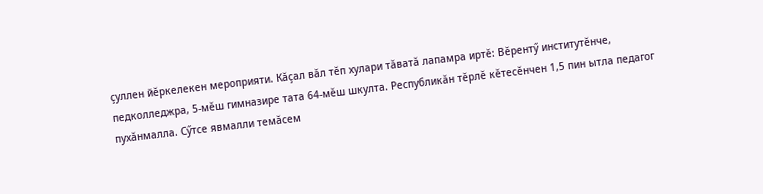çуллен йĕркелекен мероприяти. Кăçал вăл тĕп хулари тăватă лапамра иртĕ: Вĕрентӳ институтĕнче, педколледжра, 5-мĕш гимназире тата 64-мĕш шкулта. Республикăн тĕрлĕ кĕтесĕнчен 1,5 пин ытла педагог пухăнмалла. Сӳтсе явмалли темăсем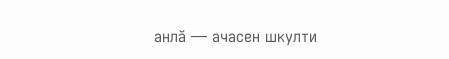анлă — ачасен шкулти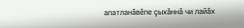апатланăвĕпе çыхăннă чи лайăх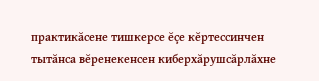практикăсене тишкерсе ĕçе кĕртессинчен тытăнса вĕренекенсен киберхăрушсăрлăхне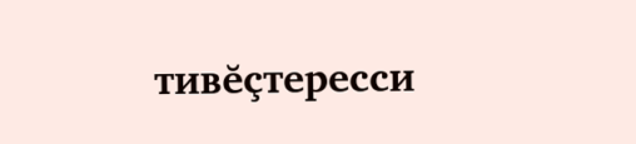тивĕçтересси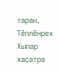таран.
Тӗплӗнрех Хыпар хаҫатра